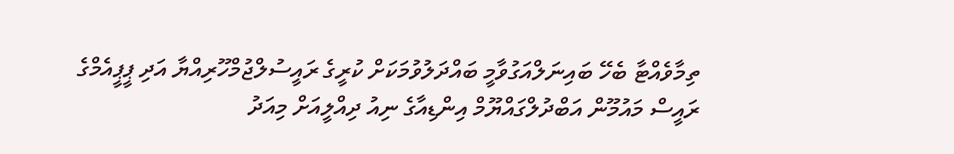ތިމާވެއްޓާ ބެހޭ ބައިނަލްއަގުވާމީ ބައްދަލުވުމަކަށް ކުރީގެ ރައީސުލްޖުމްހޫރިއްޔާ އަދި ޕީޕީއެމްގެ ރައީސް މައުމޫން އަބްދުލްގައްޔޫމް އިންޑިއާގެ ނިއު ދިއްލީއަށް މިއަދު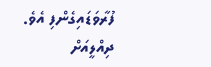ފުރާވަޑައިގެންފި އެވެ.
ދިއްލީއަށް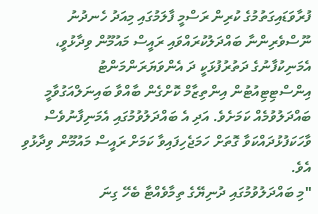ފުރާވަޑައިގަތުމުގެ ކުރިން ރަސްމީ ފާލަމުގައި މިއަދު ހެނދުނު ނޫސްވެރިންނާ ބައްދަލުކުރައްވައި ރައީސް މައުމޫން ވިދާޅުވީ، އެމަނިކުފާނުގެ ދަތުރުފުޅަކީ ދަ އެންވަޔަރަންމަންޓު އިންސްޓިޓިއުޓުން އިންތިޒާމް ކޮށްގެން ބާއްވާ ބައިނަލްއަގުވާމީ ބައްދަލުވުމެއް ކަމަށެވެ. އަދި އެ ބައްދަލުވުމުގައި އެމަނިފާނުވެސް ވާހަކަފުޅުދައްކަވާ ގޮތަށް ހަމަޖެހިފައިވާ ކަމަށް ރައީސް މައުމޫން ވިދާޅުވި އެވެ.
"މި ބައްދަލުވުމުގައި ދުނިޔޭގެ ތިމާވެއްޓާ ބެހޭ ގިނަ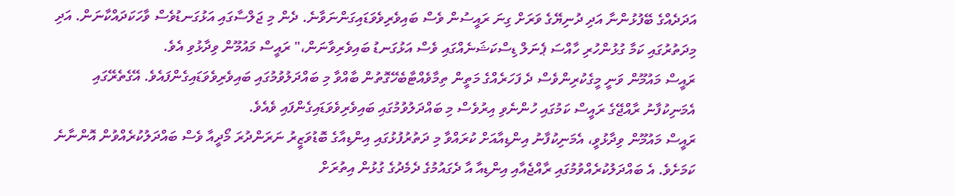އަދަދެއްގެ ބޭފުޅުންނާ އަދި ދުނިޔޭގެ ވަރަށް ގިނަ ރައީސުން ވެސް ބައިވެރިވެވަޑައިގަންނަވާނެ. ދެން މި ޖަލްސާގައި އަޅުގަނޑުވެސް ވާހަކަދައްކާނަން. އަދި މިދަތުރުގައި ކަމާ ގުޅުންހުރި ހާއްސަ ޕެނަލް ޑިސްކަޝަނެއްގައި ވެސް އަޅުގަނޑު ބައިވެރިވާނަން،" ރައީސް މައުމޫން ވިދާޅުވި އެވެ.
ރައީސް މައުމޫން ވަނީ މީގެކުރިންވެސް ދެ ފަހަރެއްގެ މަތީން ތިމާވެއްޓާބެހޭގޮތުން ބާއްވާ މި ބައްދަލުވުމުގައި ބައިވެރިވެވަޑައިގެންފައެވެ. އޭގެތެރޭގައި އެމަނިކުފާނު ރާއްޖޭގެ ރައީސް ކަމުގައި ހުންނެވި އިރުވެސް މި ބައްދަލުވުމުގައި ބައިވެރިވެވަޑައިގެންފައި ވެއެވެ.
ރައީސް މައުމޫން ވިދާޅުވީ، އެމަނިކުފާނު އިންޑިއާއަށް ކުރައްވާ މި ދަތުރުފުޅުގައި އިންޑިއާގެ ބޮޑުވަޒީރު ނަރަންދުރަ މޯދީއާ ވެސް ބައްދަލުކުރެއްވުން އޮންނާނެ ކަމަށެވެ. އެ ބައްދަލުކުރެއްވުމުގައި ރާއްޖެއާއި އިންޑިއާ އާ ދެގައުމުގެ ދެމެދުގެ ގުޅުން އިތުރަށް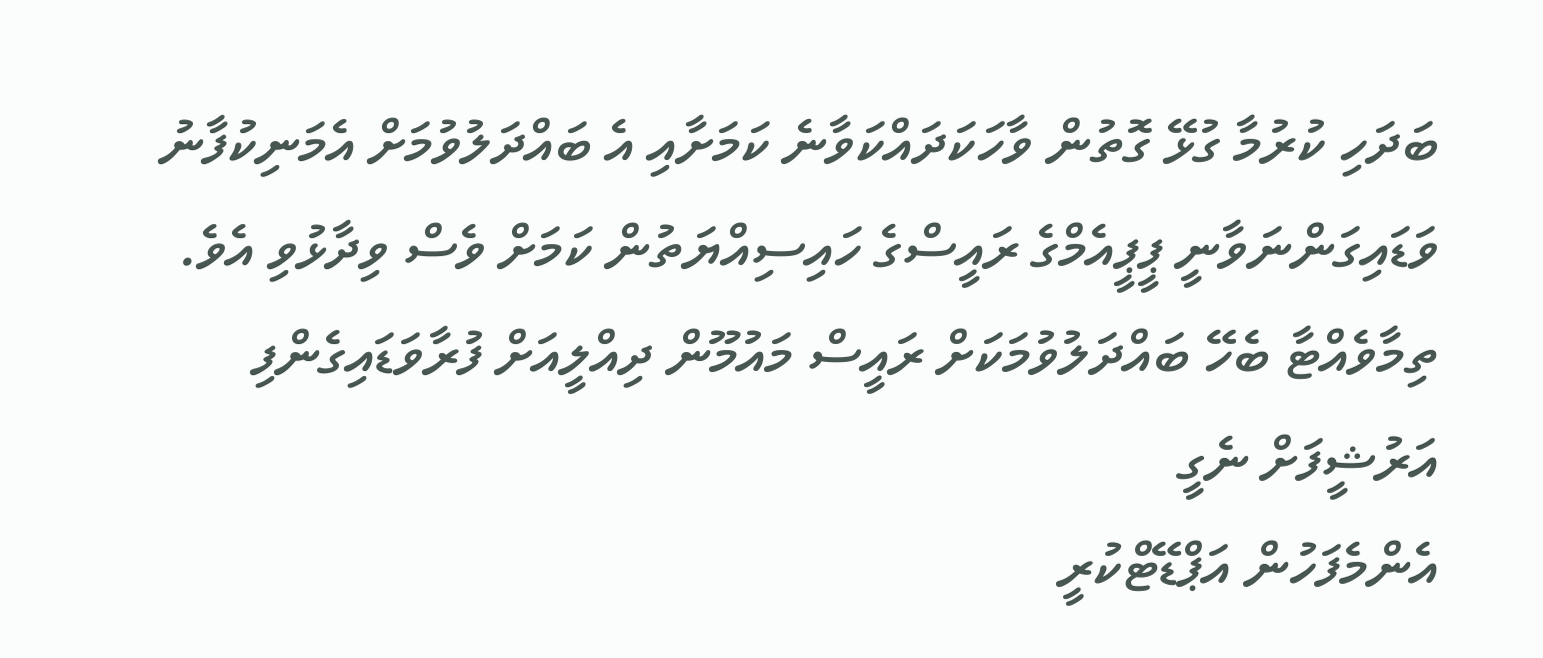ބަދަހި ކުރުމާ ގުޅޭ ގޮތުން ވާހަކަދައްކަވާނެ ކަމަށާއި އެ ބައްދަލުވުމަށް އެމަނިކުފާނު ވަޑައިގަންނަވާނީ ޕީޕީއެމްގެ ރައީސްގެ ހައިސިއްޔަތުން ކަމަށް ވެސް ވިދާޅުވި އެވެ.
ތިމާވެއްޓާ ބެހޭ ބައްދަލުވުމަކަށް ރައީސް މައުމޫން ދިއްލީއަށް ފުރާވަޑައިގެންފި
އަރުޝީފަށް ނެގީ
އެންމެފަހުން އަޕްޑޭޓްކުރީ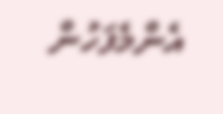އެންމެފަހުން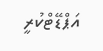އަޕްޑޭޓްކުރީ